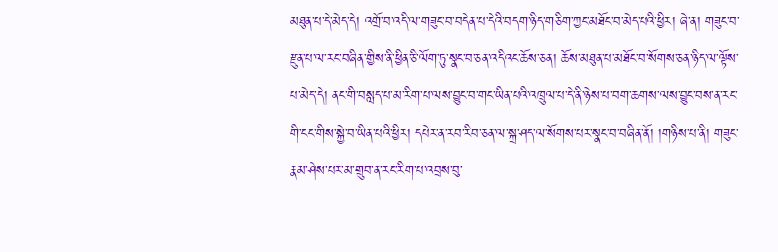མཐུན་པ་དེ་མེད་དེ། འགྲོ་བ་འདི་ལ་གཟུང་བ་བདེན་པ་དེའི་བདག་ཉིད་གཅིག་ཀྱང་མཐོང་བ་མེད་པའི་ཕྱིར། ཞེ་ན། གཟུང་བ་རྫུན་པ་ལ་རང་བཞིན་གྱིས་ནི་ཕྱིན་ཅི་ལོག་ཏུ་སྣང་བ་ཅན་འདིའང་ཆོས་ཅན། ཆོས་མཐུན་པ་མཐོང་བ་སོགས་ཅན་ཉིད་ལ་ལྟོས་པ་མེད་དེ། ནང་གི་བསླད་པ་མ་རིག་པ་ལས་བྱུང་བ་གང་ཡིན་པའི་འཁྲུལ་པ་དེ་ནི་ཉེས་པ་བག་ཆགས་ལས་བྱུང་བས་ན་རང་གི་ངང་གིས་སྐྱེ་བ་ཡིན་པའི་ཕྱིར། དཔེར་ན་རབ་རིབ་ཅན་ལ་སྐྲ་ཤད་ལ་སོགས་པར་སྣང་བ་བཞིན་ནོ། །གཉིས་པ་ནི། གཟུང་རྣམ་ཤེས་པར་མ་གྲུབ་ན་རང་རིག་པ་འབྲས་བུ་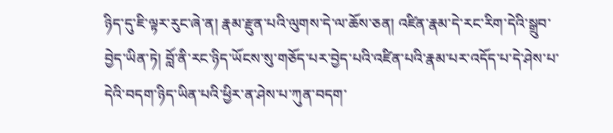ཉིད་དུ་ཇི་ལྟར་རུང་ཞེ་ན། རྣམ་རྫུན་པའི་ལུགས་དེ་ལ་ཆོས་ཅན། འཛིན་རྣམ་དེ་རང་རིག་དེའི་སྒྲུབ་བྱེད་ཡིན་ཏེ། བློ་ནི་རང་ཉིད་ཡོངས་སུ་གཅོད་པར་བྱེད་པའི་འཛིན་པའི་རྣམ་པར་འདོད་པ་དེ་ཤེས་པ་དེའི་བདག་ཉིད་ཡིན་པའི་ཕྱིར་ན་ཤེས་པ་ཀུན་བདག་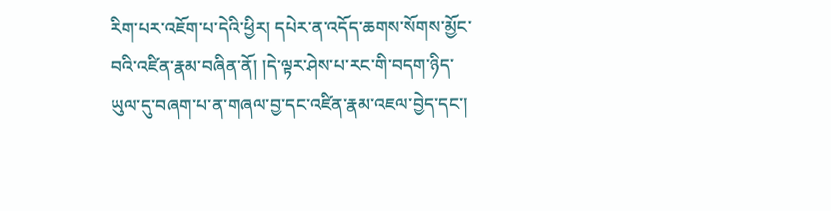རིག་པར་འཇོག་པ་དེའི་ཕྱིར། དཔེར་ན་འདོད་ཆགས་སོགས་མྱོང་བའི་འཛིན་རྣམ་བཞིན་ནོ། །དེ་ལྟར་ཤེས་པ་རང་གི་བདག་ཉིད་ཡུལ་དུ་བཞག་པ་ན་གཞལ་བྱ་དང་འཛིན་རྣམ་འཇལ་བྱེད་དང་།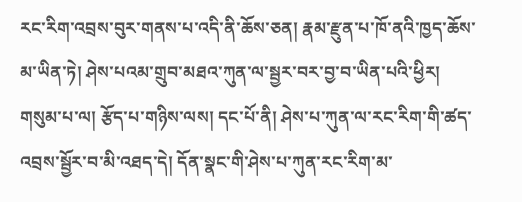རང་རིག་འབྲས་བུར་གནས་པ་འདི་ནི་ཆོས་ཅན། རྣམ་རྫུན་པ་ཁོ་ནའི་ཁྱད་ཆོས་མ་ཡིན་ཏེ། ཤེས་པའམ་གྲུབ་མཐའ་ཀུན་ལ་སྦྱར་བར་བྱ་བ་ཡིན་པའི་ཕྱིར། གསུམ་པ་ལ། རྩོད་པ་གཉིས་ལས། དང་པོ་ནི། ཤེས་པ་ཀུན་ལ་རང་རིག་གི་ཚད་འབྲས་སྦྱོར་བ་མི་འཐད་དེ། དོན་སྣང་གི་ཤེས་པ་ཀུན་རང་རིག་མ་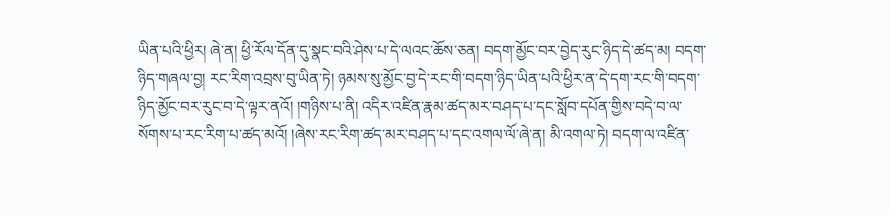ཡིན་པའི་ཕྱིར། ཞེ་ན། ཕྱི་རོལ་དོན་དུ་སྣང་བའི་ཤེས་པ་དེ་ལའང་ཆོས་ཅན། བདག་མྱོང་བར་བྱེད་རུང་ཉིད་དེ་ཚད་མ། བདག་ཉིད་གཞལ་བྱ། རང་རིག་འབྲས་བུ་ཡིན་ཏེ། ཉམས་སུ་མྱོང་བྱ་དེ་རང་གི་བདག་ཉིད་ཡིན་པའི་ཕྱིར་ན་དེ་དག་རང་གི་བདག་ཉིད་མྱོང་བར་རུང་བ་དེ་ལྟར་ནའོ། །གཉིས་པ་ནི། འདིར་འཛིན་རྣམ་ཚད་མར་བཤད་པ་དང་སློབ་དཔོན་གྱིས་བདེ་བ་ལ་སོགས་པ་རང་རིག་པ་ཚད་མའོ། །ཞེས་རང་རིག་ཚད་མར་བཤད་པ་དང་འགལ་ལོ་ཞེ་ན། མི་འགལ་ཏེ། བདག་ལ་འཛིན་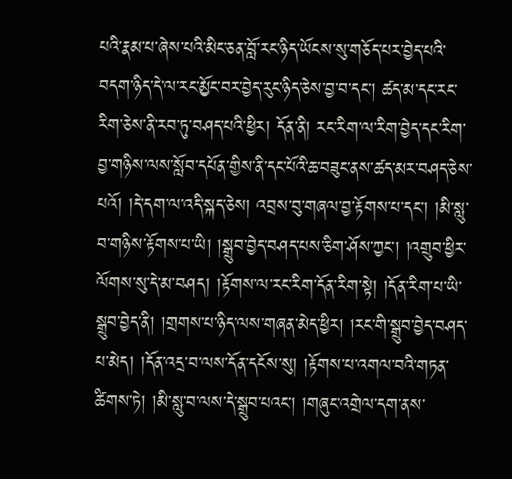པའི་རྣམ་པ་ཞེས་པའི་མིང་ཅན་བློ་རང་ཉིད་ཡོངས་སུ་གཅོད་པར་བྱེད་པའི་བདག་ཉིད་དེ་ལ་རང་མྱོང་བར་བྱེད་རུང་ཉིད་ཅེས་བྱ་བ་དང་། ཚད་མ་དང་རང་རིག་ཅེས་ནི་རབ་ཏུ་བཤད་པའི་ཕྱིར། དོན་ནི། རང་རིག་ལ་རིག་བྱེད་དང་རིག་བྱ་གཉིས་ལས་སློབ་དཔོན་གྱིས་ནི་དང་པོའི་ཆ་བཟུང་ནས་ཚད་མར་བཤད་ཅེས་པའོ། །དེ་དག་ལ་འདི་སྐད་ཅེས། འབྲས་བུ་གཞལ་བྱ་རྟོགས་པ་དང་། །མི་སླུ་བ་གཉིས་རྟོགས་པ་ཡི། །སྒྲུབ་བྱེད་བཤད་པས་ཅིག་ཤོས་ཀྱང་། །འགྲུབ་ཕྱིར་ལོགས་སུ་དེ་མ་བཤད། །རྟོགས་ལ་རང་རིག་དོན་རིག་སྟེ། །དོན་རིག་པ་ཡི་སྒྲུབ་བྱེད་ནི། །གྲགས་པ་ཉིད་ལས་གཞན་མེད་ཕྱིར། །རང་གི་སྒྲུབ་བྱེད་བཤད་པ་མེད། །དོན་འདྲ་བ་ལས་དོན་དངོས་སུ། །རྟོགས་པ་འགལ་བའི་གཏན་ཚིགས་ཏེ། །མི་སླུ་བ་ལས་དེ་སྒྲུབ་པའང་། །གཞུང་འགྲེལ་དག་ནས་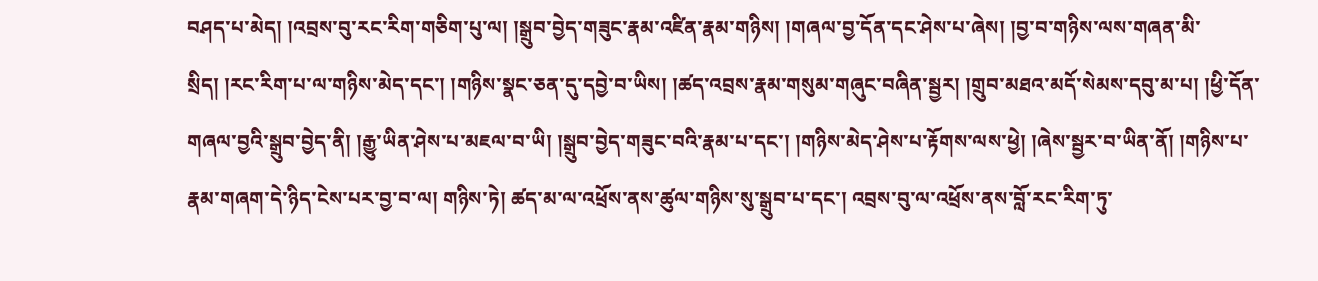བཤད་པ་མེད། །འབྲས་བུ་རང་རིག་གཅིག་པུ་ལ། །སྒྲུབ་བྱེད་གཟུང་རྣམ་འཛིན་རྣམ་གཉིས། །གཞལ་བྱ་དོན་དང་ཤེས་པ་ཞེས། །བྱ་བ་གཉིས་ལས་གཞན་མི་སྲིད། །རང་རིག་པ་ལ་གཉིས་མེད་དང་། །གཉིས་སྣང་ཅན་དུ་དབྱེ་བ་ཡིས། །ཚད་འབྲས་རྣམ་གསུམ་གཞུང་བཞིན་སྦྱར། །གྲུབ་མཐའ་མདོ་སེམས་དབུ་མ་པ། །ཕྱི་དོན་གཞལ་བྱའི་སྒྲུབ་བྱེད་ནི། །རྒྱུ་ཡིན་ཤེས་པ་མཇལ་བ་ཡི། །སྒྲུབ་བྱེད་གཟུང་བའི་རྣམ་པ་དང་། །གཉིས་མེད་ཤེས་པ་རྟོགས་ལས་ཕྱེ། །ཞེས་སྦྱར་བ་ཡིན་ནོ། །གཉིས་པ་རྣམ་གཞག་དེ་ཉིད་ངེས་པར་བྱ་བ་ལ། གཉིས་ཏེ། ཚད་མ་ལ་འཕྲོས་ནས་ཚུལ་གཉིས་སུ་སྒྲུབ་པ་དང་། འབྲས་བུ་ལ་འཕྲོས་ནས་བློ་རང་རིག་ཏུ་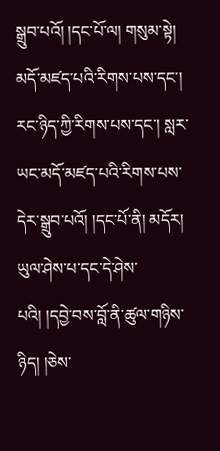སྒྲུབ་པའོ། །དང་པོ་ལ། གསུམ་སྟེ། མདོ་མཛད་པའི་རིགས་པས་དང་། རང་ཉིད་ཀྱི་རིགས་པས་དང་། སླར་ཡང་མདོ་མཛད་པའི་རིགས་པས་དེར་སྒྲུབ་པའོ། །དང་པོ་ནི། མདོར། ཡུལ་ཤེས་པ་དང་དེ་ཤེས་པའི། །དབྱེ་བས་བློ་ནི་ཚུལ་གཉིས་ཉིད། །ཅེས་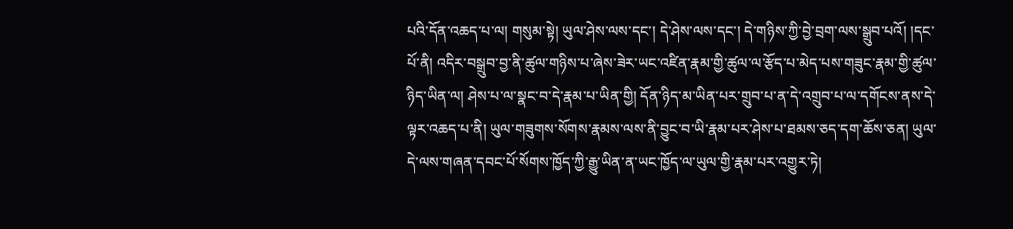པའི་དོན་འཆད་པ་ལ། གསུམ་སྟེ། ཡུལ་ཤེས་ལས་དང་། དེ་ཤེས་ལས་དང་། དེ་གཉིས་ཀྱི་བྱེ་བྲག་ལས་སྒྲུབ་པའོ། །དང་པོ་ནི། འདིར་བསྒྲུབ་བྱ་ནི་ཚུལ་གཉིས་པ་ཞེས་ཟེར་ཡང་འཛིན་རྣམ་གྱི་ཚུལ་ལ་རྩོད་པ་མེད་པས་གཟུང་རྣམ་གྱི་ཚུལ་ཉིད་ཡིན་ལ། ཤེས་པ་ལ་སྣང་བ་དེ་རྣམ་པ་ཡིན་གྱི། དོན་ཉིད་མ་ཡིན་པར་གྲུབ་པ་ན་དེ་འགྲུབ་པ་ལ་དགོངས་ནས་དེ་ལྟར་འཆད་པ་ནི། ཡུལ་གཟུགས་སོགས་རྣམས་ལས་ནི་བྱུང་བ་ཡི་རྣམ་པར་ཤེས་པ་ཐམས་ཅད་དག་ཆོས་ཅན། ཡུལ་དེ་ལས་གཞན་དབང་པོ་སོགས་ཁྱོད་ཀྱི་རྒྱུ་ཡིན་ན་ཡང་ཁྱོད་ལ་ཡུལ་གྱི་རྣམ་པར་འགྱུར་ཏེ།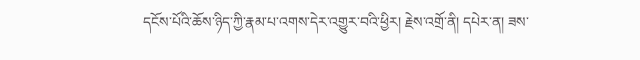དངོས་པོའི་ཆོས་ཉིད་ཀྱི་རྣམ་པ་འགས་དེར་འགྱུར་བའི་ཕྱིར། རྗེས་འགྲོ་ནི། དཔེར་ན། ཟས་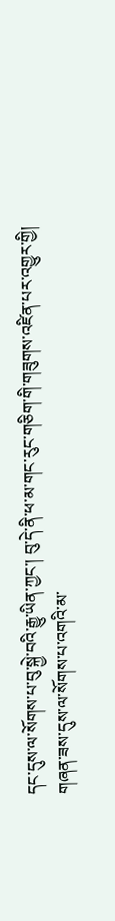དང་དུས་ལ་སོགས་པ་བུ་སྐྱེ་བའི་རྒྱུ་ཡིན་ཀྱང་། བུ་དེ་ནི་ཕ་མ་གང་རུང་གཅིག་གི་གཟུགས་འཛིན་པར་འགྱུར་གྱི། གཞན་ཟས་དུས་ལ་སོགས་པ་འགའི་མ་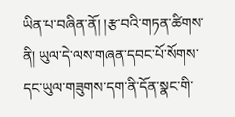ཡིན་པ་བཞིན་ནོ། །རྩ་བའི་གཏན་ཚིགས་ནི། ཡུལ་དེ་ལས་གཞན་དབང་པོ་སོགས་དང་ཡུལ་གཟུགས་དག་ནི་དོན་སྣང་གི་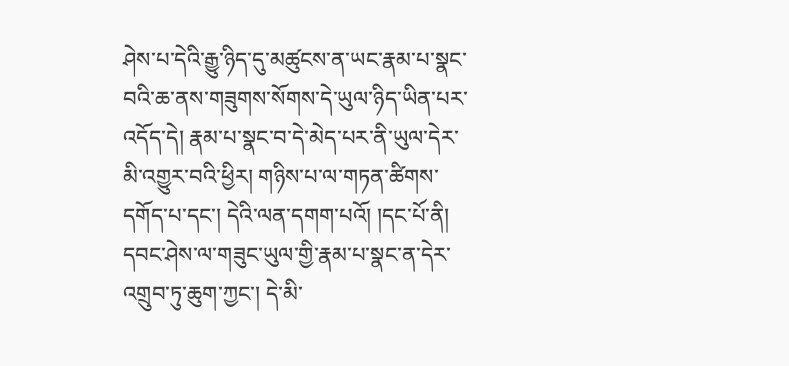ཤེས་པ་དེའི་རྒྱུ་ཉིད་དུ་མཚུངས་ན་ཡང་རྣམ་པ་སྣང་བའི་ཆ་ནས་གཟུགས་སོགས་དེ་ཡུལ་ཉིད་ཡིན་པར་འདོད་དེ། རྣམ་པ་སྣང་བ་དེ་མེད་པར་ནི་ཡུལ་དེར་མི་འགྱུར་བའི་ཕྱིར། གཉིས་པ་ལ་གཏན་ཚིགས་དགོད་པ་དང་། དེའི་ལན་དགག་པའོ། །དང་པོ་ནི། དབང་ཤེས་ལ་གཟུང་ཡུལ་གྱི་རྣམ་པ་སྣང་ན་དེར་འགྲུབ་ཏུ་ཆུག་ཀྱང་། དེ་མི་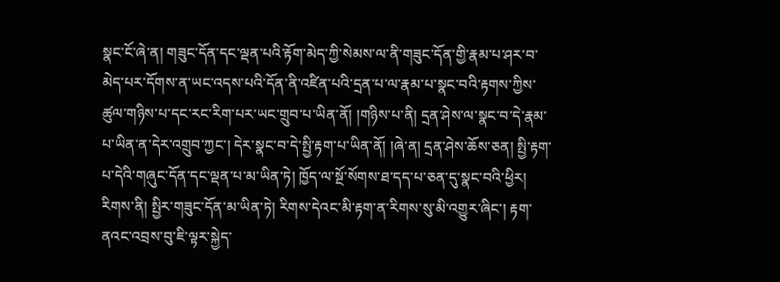སྣང་ངོ་ཞེ་ན། གཟུང་དོན་དང་ལྡན་པའི་རྟོག་མེད་ཀྱི་སེམས་ལ་ནི་གཟུང་དོན་གྱི་རྣམ་པ་ཤར་བ་མེད་པར་དོགས་ན་ཡང་འདས་པའི་དོན་ནི་འཛིན་པའི་དྲན་པ་ལ་རྣམ་པ་སྣང་བའི་རྟགས་ཀྱིས་ཚུལ་གཉིས་པ་དང་རང་རིག་པར་ཡང་གྲུབ་པ་ཡིན་ནོ། །གཉིས་པ་ནི། དྲན་ཤེས་ལ་སྣང་བ་དེ་རྣམ་པ་ཡིན་ན་དེར་འགྲུབ་ཀྱང་། དེར་སྣང་བ་དེ་སྤྱི་རྟག་པ་ཡིན་ནོ། །ཞེ་ན། དྲན་ཤེས་ཆོས་ཅན། སྤྱི་རྟག་པ་དེའི་གཞུང་དོན་དང་ལྡན་པ་མ་ཡིན་ཏེ། ཁྱོད་ལ་སྔོ་སོགས་ཐ་དད་པ་ཅན་དུ་སྣང་བའི་ཕྱིར། རིགས་ནི། སྤྱིར་གཟུང་དོན་མ་ཡིན་ཏེ། རིགས་དེའང་མི་རྟག་ན་རིགས་སུ་མི་འགྱུར་ཞིང་། རྟག་ནའང་འབྲས་བུ་ཇི་ལྟར་སྐྱེད་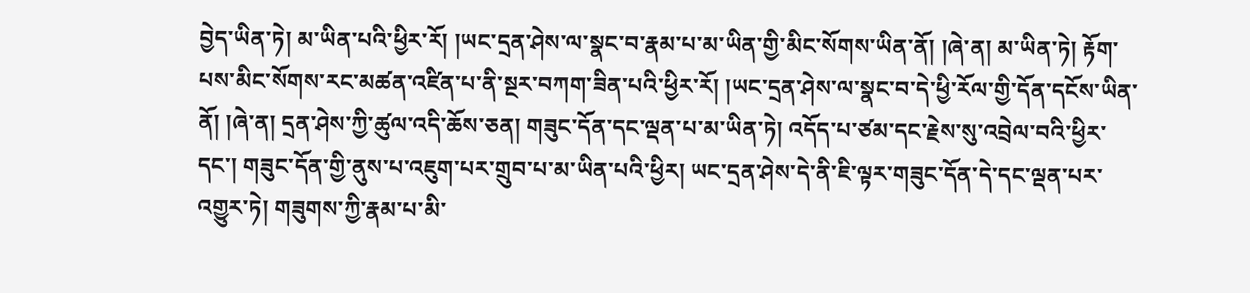བྱེད་ཡིན་ཏེ། མ་ཡིན་པའི་ཕྱིར་རོ། །ཡང་དྲན་ཤེས་ལ་སྣང་བ་རྣམ་པ་མ་ཡིན་གྱི་མིང་སོགས་ཡིན་ནོ། །ཞེ་ན། མ་ཡིན་ཏེ། རྟོག་པས་མིང་སོགས་རང་མཚན་འཛིན་པ་ནི་སྔར་བཀག་ཟིན་པའི་ཕྱིར་རོ། །ཡང་དྲན་ཤེས་ལ་སྣང་བ་དེ་ཕྱི་རོལ་གྱི་དོན་དངོས་ཡིན་ནོ། །ཞེ་ན། དྲན་ཤེས་ཀྱི་ཚུལ་འདི་ཆོས་ཅན། གཟུང་དོན་དང་ལྡན་པ་མ་ཡིན་ཏེ། འདོད་པ་ཙམ་དང་རྗེས་སུ་འབྲེལ་བའི་ཕྱིར་དང་། གཟུང་དོན་གྱི་ནུས་པ་འཇུག་པར་གྲུབ་པ་མ་ཡིན་པའི་ཕྱིར། ཡང་དྲན་ཤེས་དེ་ནི་ཇི་ལྟར་གཟུང་དོན་དེ་དང་ལྡན་པར་འགྱུར་ཏེ། གཟུགས་ཀྱི་རྣམ་པ་མི་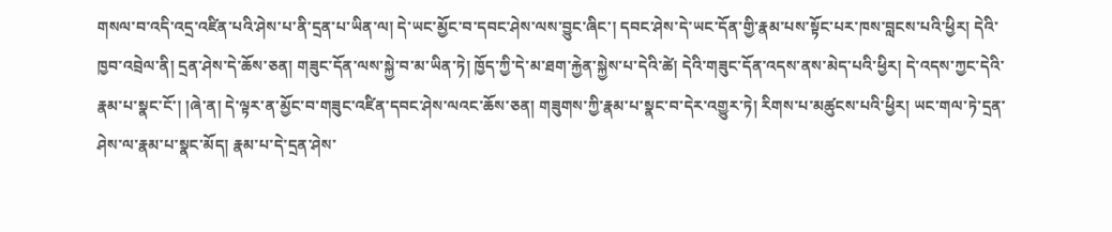གསལ་བ་འདི་འདྲ་འཛིན་པའི་ཤེས་པ་ནི་དྲན་པ་ཡིན་ལ། དེ་ཡང་མྱོང་བ་དབང་ཤེས་ལས་བྱུང་ཞིང་། དབང་ཤེས་དེ་ཡང་དོན་གྱི་རྣམ་པས་སྟོང་པར་ཁས་བླངས་པའི་ཕྱིར། དེའི་ཁྱབ་འབྲེལ་ནི། དྲན་ཤེས་དེ་ཆོས་ཅན། གཟུང་དོན་ལས་སྐྱེ་བ་མ་ཡིན་ཏེ། ཁྱོད་ཀྱི་དེ་མ་ཐག་རྐྱེན་སྐྱེས་པ་དེའི་ཚེ། དེའི་གཟུང་དོན་འདས་ནས་མེད་པའི་ཕྱིར། དེ་འདས་ཀྱང་དེའི་རྣམ་པ་སྣང་ངོ་། །ཞེ་ན། དེ་ལྟར་ན་མྱོང་བ་གཟུང་འཛིན་དབང་ཤེས་ལའང་ཆོས་ཅན། གཟུགས་ཀྱི་རྣམ་པ་སྣང་བ་དེར་འགྱུར་ཏེ། རིགས་པ་མཚུངས་པའི་ཕྱིར། ཡང་གལ་ཏེ་དྲན་ཤེས་ལ་རྣམ་པ་སྣང་མོད། རྣམ་པ་དེ་དྲན་ཤེས་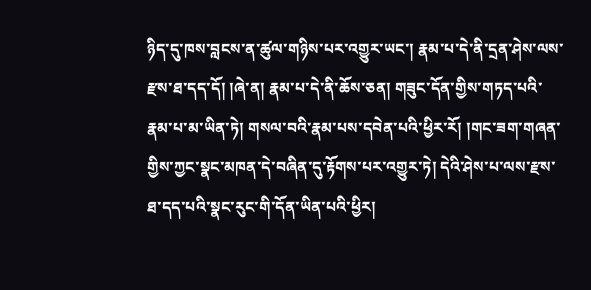ཉིད་དུ་ཁས་བླངས་ན་ཚུལ་གཉིས་པར་འགྱུར་ཡང་། རྣམ་པ་དེ་ནི་དྲན་ཤེས་ལས་རྫས་ཐ་དད་དོ། །ཞེ་ན། རྣམ་པ་དེ་ནི་ཆོས་ཅན། གཟུང་དོན་གྱིས་གཏད་པའི་རྣམ་པ་མ་ཡིན་ཏེ། གསལ་བའི་རྣམ་པས་དབེན་པའི་ཕྱིར་རོ། །གང་ཟག་གཞན་གྱིས་ཀྱང་སྣང་མཁན་དེ་བཞིན་དུ་རྟོགས་པར་འགྱུར་ཏེ། དེའི་ཤེས་པ་ལས་རྫས་ཐ་དད་པའི་སྣང་རུང་གི་དོན་ཡིན་པའི་ཕྱིར།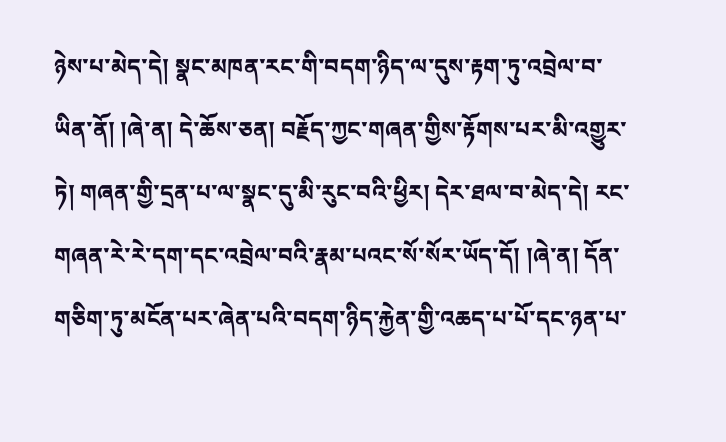ཉེས་པ་མེད་དེ། སྣང་མཁན་རང་གི་བདག་ཉིད་ལ་དུས་རྟག་ཏུ་འབྲེལ་བ་ཡིན་ནོ། །ཞེ་ན། དེ་ཆོས་ཅན། བརྗོད་ཀྱང་གཞན་གྱིས་རྟོགས་པར་མི་འགྱུར་ཏེ། གཞན་གྱི་དྲན་པ་ལ་སྣང་དུ་མི་རུང་བའི་ཕྱིར། དེར་ཐལ་བ་མེད་དེ། རང་གཞན་རེ་རེ་དག་དང་འབྲེལ་བའི་རྣམ་པའང་སོ་སོར་ཡོད་དོ། །ཞེ་ན། དོན་གཅིག་ཏུ་མངོན་པར་ཞེན་པའི་བདག་ཉིད་རྐྱེན་གྱི་འཆད་པ་པོ་དང་ཉན་པ་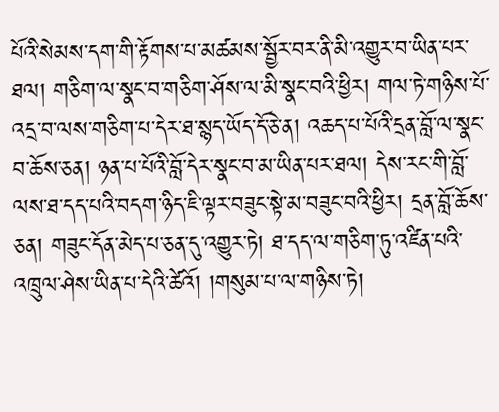པོའི་སེམས་དག་གི་རྟོགས་པ་མཚམས་སྦྱོར་བར་ནི་མི་འགྱུར་བ་ཡིན་པར་ཐལ། གཅིག་ལ་སྣང་བ་གཅིག་ཤོས་ལ་མི་སྣང་བའི་ཕྱིར། གལ་ཏེ་གཉིས་པོ་འདྲ་བ་ལས་གཅིག་པ་དེར་ཐ་སྙད་ཡོད་དོ་ཅེ་ན། འཆད་པ་པོའི་དྲན་བློ་ལ་སྣང་བ་ཆོས་ཅན། ཉན་པ་པོའི་བློ་དེར་སྣང་བ་མ་ཡིན་པར་ཐལ། དེས་རང་གི་བློ་ལས་ཐ་དད་པའི་བདག་ཉིད་ཇི་ལྟར་བཟུང་སྟེ་མ་བཟུང་བའི་ཕྱིར། དྲན་བློ་ཆོས་ཅན། གཟུང་དོན་མེད་པ་ཅན་དུ་འགྱུར་ཏེ། ཐ་དད་ལ་གཅིག་ཏུ་འཛིན་པའི་འཁྲུལ་ཤེས་ཡིན་པ་དེའི་ཚེའོ། །གསུམ་པ་ལ་གཉིས་ཏེ།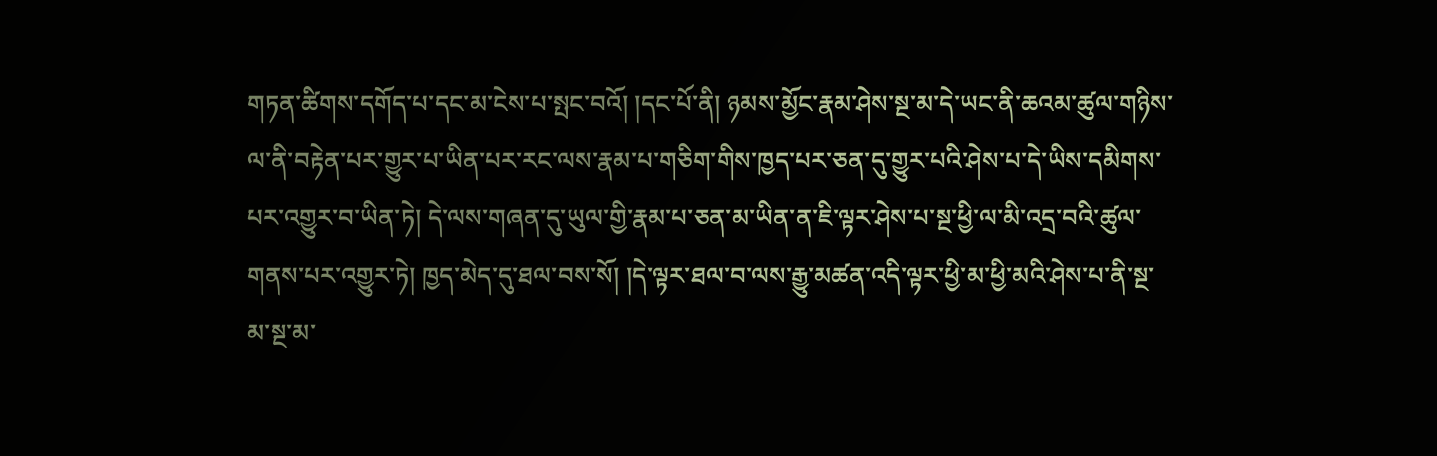གཏན་ཚིགས་དགོད་པ་དང་མ་ངེས་པ་སྤང་བའོ། །དང་པོ་ནི། ཉམས་མྱོང་རྣམ་ཤེས་སྔ་མ་དེ་ཡང་ནི་ཆའམ་ཚུལ་གཉིས་ལ་ནི་བརྟེན་པར་གྱུར་པ་ཡིན་པར་རང་ལས་རྣམ་པ་གཅིག་གིས་ཁྱད་པར་ཅན་དུ་གྱུར་པའི་ཤེས་པ་དེ་ཡིས་དམིགས་པར་འགྱུར་བ་ཡིན་ཏེ། དེ་ལས་གཞན་དུ་ཡུལ་གྱི་རྣམ་པ་ཅན་མ་ཡིན་ན་ཇི་ལྟར་ཤེས་པ་སྔ་ཕྱི་ལ་མི་འདྲ་བའི་ཚུལ་གནས་པར་འགྱུར་ཏེ། ཁྱད་མེད་དུ་ཐལ་བས་སོ། །དེ་ལྟར་ཐལ་བ་ལས་རྒྱུ་མཚན་འདི་ལྟར་ཕྱི་མ་ཕྱི་མའི་ཤེས་པ་ནི་སྔ་མ་སྔ་མ་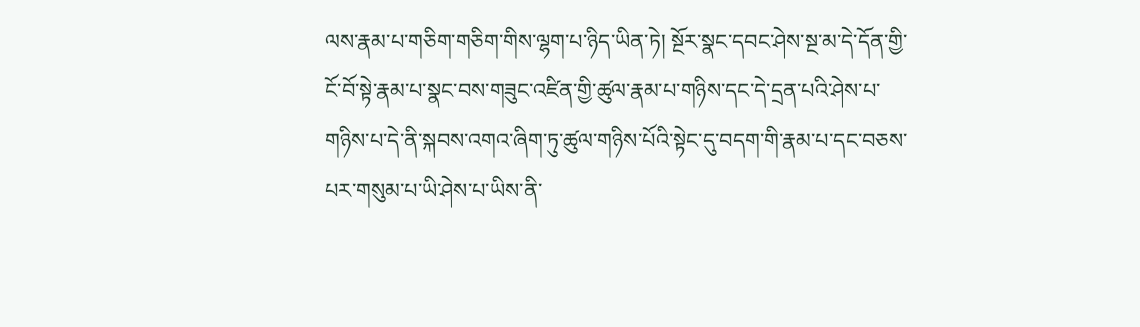ལས་རྣམ་པ་གཅིག་གཅིག་གིས་ལྷག་པ་ཉིད་ཡིན་ཏེ། སྔོར་སྣང་དབང་ཤེས་སྔ་མ་དེ་དོན་གྱི་ངོ་བོ་སྟེ་རྣམ་པ་སྣང་བས་གཟུང་འཛིན་གྱི་ཚུལ་རྣམ་པ་གཉིས་དང་དེ་དྲན་པའི་ཤེས་པ་གཉིས་པ་དེ་ནི་སྐབས་འགའ་ཞིག་ཏུ་ཚུལ་གཉིས་པོའི་སྟེང་དུ་བདག་གི་རྣམ་པ་དང་བཅས་པར་གསུམ་པ་ཡི་ཤེས་པ་ཡིས་ནི་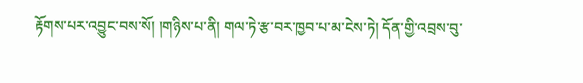རྟོགས་པར་འབྱུང་བས་སོ། །གཉིས་པ་ནི། གལ་ཏེ་རྩ་བར་ཁྱབ་པ་མ་ངེས་ཏེ། དོན་གྱི་འབྲས་བུ་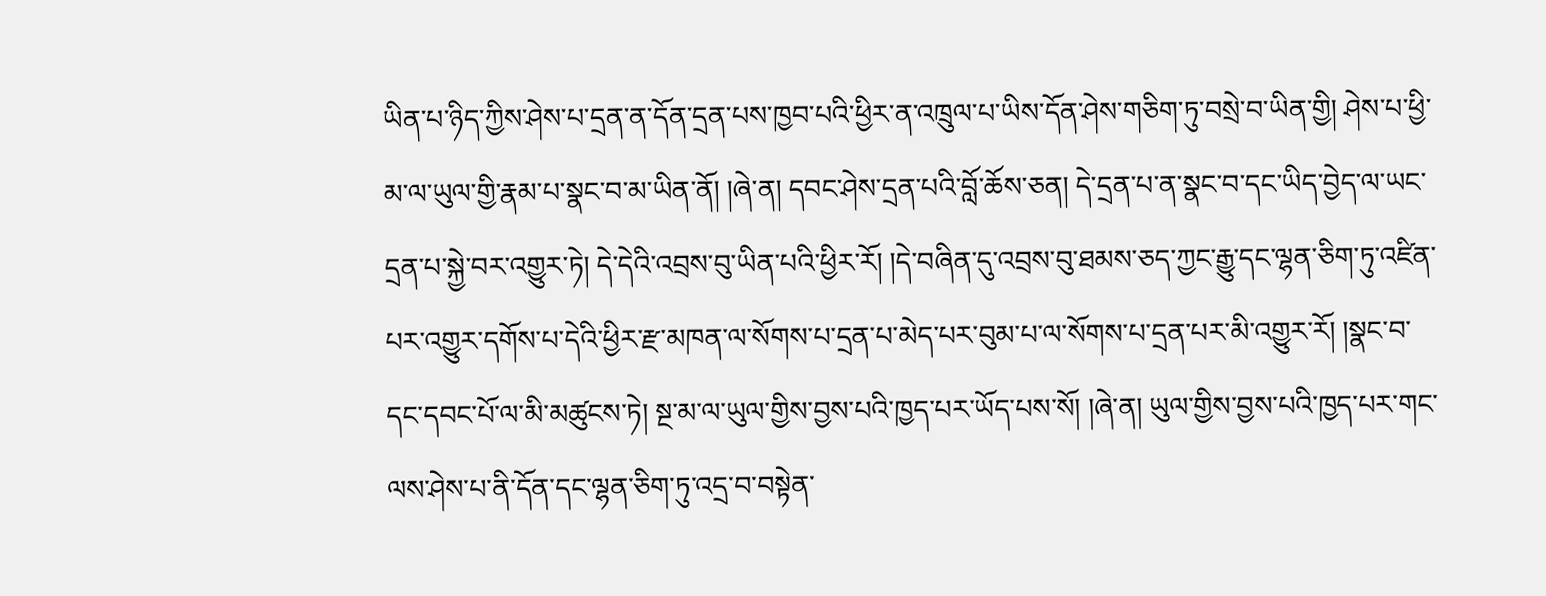ཡིན་པ་ཉིད་ཀྱིས་ཤེས་པ་དྲན་ན་དོན་དྲན་པས་ཁྱབ་པའི་ཕྱིར་ན་འཁྲུལ་པ་ཡིས་དོན་ཤེས་གཅིག་ཏུ་བསྲེ་བ་ཡིན་གྱི། ཤེས་པ་ཕྱི་མ་ལ་ཡུལ་གྱི་རྣམ་པ་སྣང་བ་མ་ཡིན་ནོ། །ཞེ་ན། དབང་ཤེས་དྲན་པའི་བློ་ཆོས་ཅན། དེ་དྲན་པ་ན་སྣང་བ་དང་ཡིད་བྱེད་ལ་ཡང་དྲན་པ་སྐྱེ་བར་འགྱུར་ཏེ། དེ་དེའི་འབྲས་བུ་ཡིན་པའི་ཕྱིར་རོ། །དེ་བཞིན་དུ་འབྲས་བུ་ཐམས་ཅད་ཀྱང་རྒྱུ་དང་ལྷན་ཅིག་ཏུ་འཛིན་པར་འགྱུར་དགོས་པ་དེའི་ཕྱིར་རྫ་མཁན་ལ་སོགས་པ་དྲན་པ་མེད་པར་བུམ་པ་ལ་སོགས་པ་དྲན་པར་མི་འགྱུར་རོ། །སྣང་བ་དང་དབང་པོ་ལ་མི་མཚུངས་ཏེ། སྔ་མ་ལ་ཡུལ་གྱིས་བྱས་པའི་ཁྱད་པར་ཡོད་པས་སོ། །ཞེ་ན། ཡུལ་གྱིས་བྱས་པའི་ཁྱད་པར་གང་ལས་ཤེས་པ་ནི་དོན་དང་ལྷན་ཅིག་ཏུ་འདྲ་བ་བསྟེན་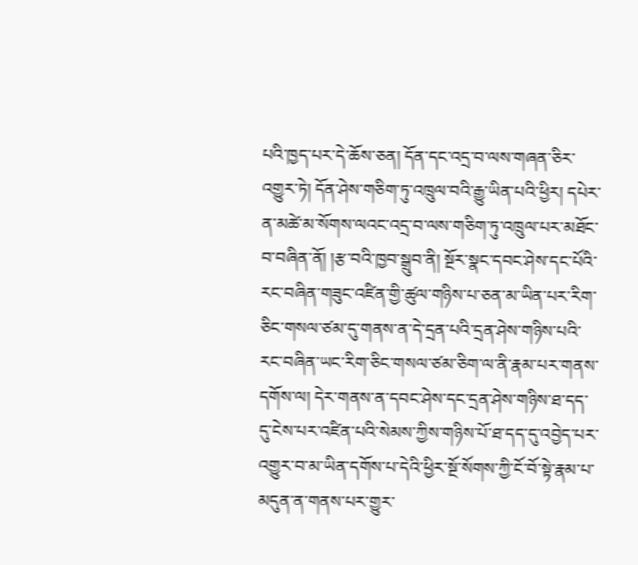པའི་ཁྱད་པར་དེ་ཆོས་ཅན། དོན་དང་འདྲ་བ་ལས་གཞན་ཅིར་འགྱུར་ཏེ། དོན་ཤེས་གཅིག་ཏུ་འཁྲུལ་བའི་རྒྱུ་ཡིན་པའི་ཕྱིར། དཔེར་ན་མཚེ་མ་སོགས་ལའང་འདྲ་བ་ལས་གཅིག་ཏུ་འཁྲུལ་པར་མཐོང་བ་བཞིན་ནོ། །རྩ་བའི་ཁྱབ་སྒྲུབ་ནི། སྔོར་སྣང་དབང་ཤེས་དང་པོའི་རང་བཞིན་གཟུང་འཛིན་གྱི་ཚུལ་གཉིས་པ་ཅན་མ་ཡིན་པར་རིག་ཅིང་གསལ་ཙམ་དུ་གནས་ན་དེ་དྲན་པའི་དྲན་ཤེས་གཉིས་པའི་རང་བཞིན་ཡང་རིག་ཅིང་གསལ་ཙམ་ཅིག་ལ་ནི་རྣམ་པར་གནས་དགོས་ལ། དེར་གནས་ན་དབང་ཤེས་དང་དྲན་ཤེས་གཉིས་ཐ་དད་དུ་ངེས་པར་འཛིན་པའི་སེམས་ཀྱིས་གཉིས་པོ་ཐ་དད་དུ་འབྱེད་པར་འགྱུར་བ་མ་ཡིན་དགོས་པ་དེའི་ཕྱིར་སྔོ་སོགས་ཀྱི་ངོ་བོ་སྟེ་རྣམ་པ་མདུན་ན་གནས་པར་གྱུར་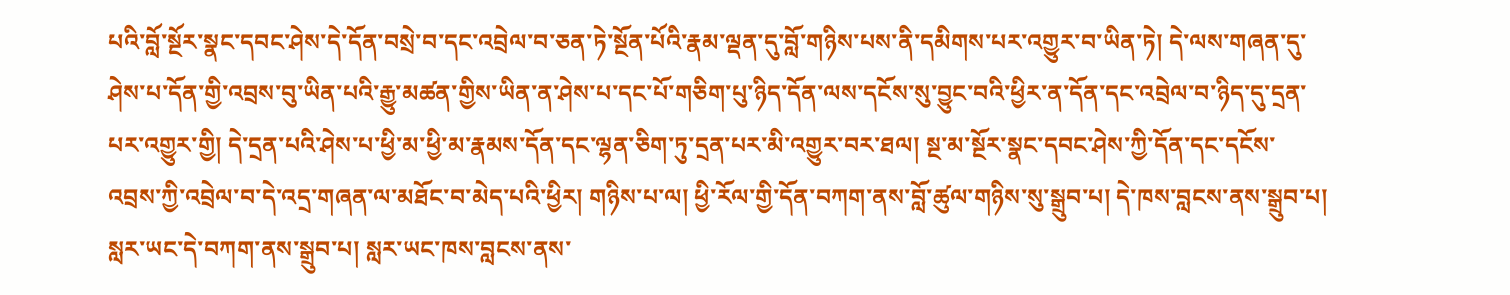པའི་བློ་སྔོར་སྣང་དབང་ཤེས་དེ་དོན་བསྲེ་བ་དང་འབྲེལ་བ་ཅན་ཏེ་སྔོན་པོའི་རྣམ་ལྡན་དུ་བློ་གཉིས་པས་ནི་དམིགས་པར་འགྱུར་བ་ཡིན་ཏེ། དེ་ལས་གཞན་དུ་ཤེས་པ་དོན་གྱི་འབྲས་བུ་ཡིན་པའི་རྒྱུ་མཚན་གྱིས་ཡིན་ན་ཤེས་པ་དང་པོ་གཅིག་པུ་ཉིད་དོན་ལས་དངོས་སུ་བྱུང་བའི་ཕྱིར་ན་དོན་དང་འབྲེལ་བ་ཉིད་དུ་དྲན་པར་འགྱུར་གྱི། དེ་དྲན་པའི་ཤེས་པ་ཕྱི་མ་ཕྱི་མ་རྣམས་དོན་དང་ལྷན་ཅིག་ཏུ་དྲན་པར་མི་འགྱུར་བར་ཐལ། སྔ་མ་སྔོར་སྣང་དབང་ཤེས་ཀྱི་དོན་དང་དངོས་འབྲས་ཀྱི་འབྲེལ་བ་དེ་འདྲ་གཞན་ལ་མཐོང་བ་མེད་པའི་ཕྱིར། གཉིས་པ་ལ། ཕྱི་རོལ་གྱི་དོན་བཀག་ནས་བློ་ཚུལ་གཉིས་སུ་སྒྲུབ་པ། དེ་ཁས་བླངས་ནས་སྒྲུབ་པ། སླར་ཡང་དེ་བཀག་ནས་སྒྲུབ་པ། སླར་ཡང་ཁས་བླངས་ནས་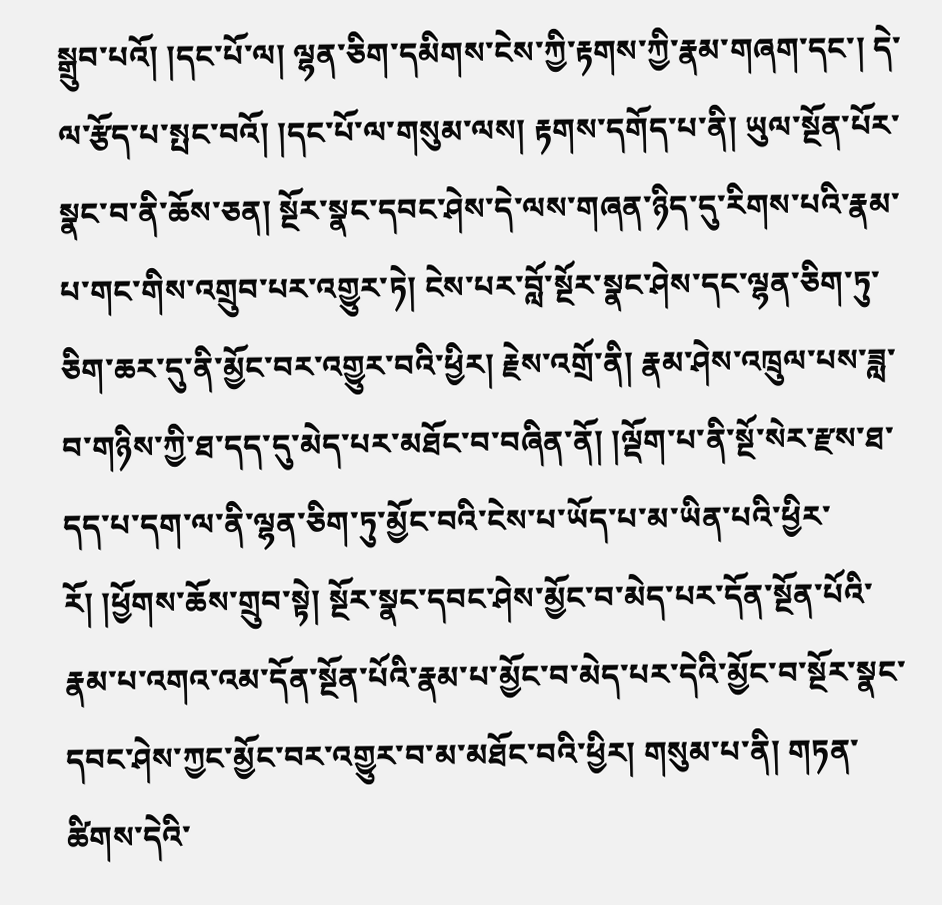སྒྲུབ་པའོ། །དང་པོ་ལ། ལྷན་ཅིག་དམིགས་ངེས་ཀྱི་རྟགས་ཀྱི་རྣམ་གཞག་དང་། དེ་ལ་རྩོད་པ་སྤང་བའོ། །དང་པོ་ལ་གསུམ་ལས། རྟགས་དགོད་པ་ནི། ཡུལ་སྔོན་པོར་སྣང་བ་ནི་ཆོས་ཅན། སྔོར་སྣང་དབང་ཤེས་དེ་ལས་གཞན་ཉིད་དུ་རིགས་པའི་རྣམ་པ་གང་གིས་འགྲུབ་པར་འགྱུར་ཏེ། ངེས་པར་བློ་སྔོར་སྣང་ཤེས་དང་ལྷན་ཅིག་ཏུ་ཅིག་ཆར་དུ་ནི་མྱོང་བར་འགྱུར་བའི་ཕྱིར། རྗེས་འགྲོ་ནི། རྣམ་ཤེས་འཁྲུལ་པས་ཟླ་བ་གཉིས་ཀྱི་ཐ་དད་དུ་མེད་པར་མཐོང་བ་བཞིན་ནོ། །ལྡོག་པ་ནི་སྔོ་སེར་རྫས་ཐ་དད་པ་དག་ལ་ནི་ལྷན་ཅིག་ཏུ་མྱོང་བའི་ངེས་པ་ཡོད་པ་མ་ཡིན་པའི་ཕྱིར་རོ། །ཕྱོགས་ཆོས་གྲུབ་སྟེ། སྔོར་སྣང་དབང་ཤེས་མྱོང་བ་མེད་པར་དོན་སྔོན་པོའི་རྣམ་པ་འགའ་འམ་དོན་སྔོན་པོའི་རྣམ་པ་མྱོང་བ་མེད་པར་དེའི་མྱོང་བ་སྔོར་སྣང་དབང་ཤེས་ཀྱང་མྱོང་བར་འགྱུར་བ་མ་མཐོང་བའི་ཕྱིར། གསུམ་པ་ནི། གཏན་ཚིགས་དེའི་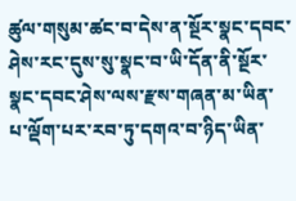ཚུལ་གསུམ་ཚང་བ་དེས་ན་སྔོར་སྣང་དབང་ཤེས་རང་དུས་སུ་སྣང་བ་ཡི་དོན་ནི་སྔོར་སྣང་དབང་ཤེས་ལས་རྫས་གཞན་མ་ཡིན་པ་ལྡོག་པར་རབ་ཏུ་དགའ་བ་ཉིད་ཡིན་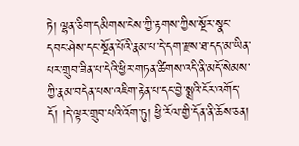ཏེ། ལྷན་ཅིག་དམིགས་ངེས་ཀྱི་རྟགས་ཀྱིས་སྔོར་སྣང་དབང་ཤེས་དང་སྔོན་པོའི་རྣམ་པ་དེ་དག་རྫས་ཐ་དད་མ་ཡིན་པར་གྲུབ་ཟིན་པ་དེའི་ཕྱིར་གཏན་ཚིགས་འདི་ནི་མདོ་སེམས་ཀྱི་རྣམ་བདེན་པས་འཇིག་རྟེན་པ་དང་བྱེ་སྨྲའི་ངོར་འགོད་དོ། །དེ་ལྟར་གྲུབ་པའི་འོག་ཏུ། ཕྱི་རོལ་གྱི་དོན་ནི་ཆོས་ཅན།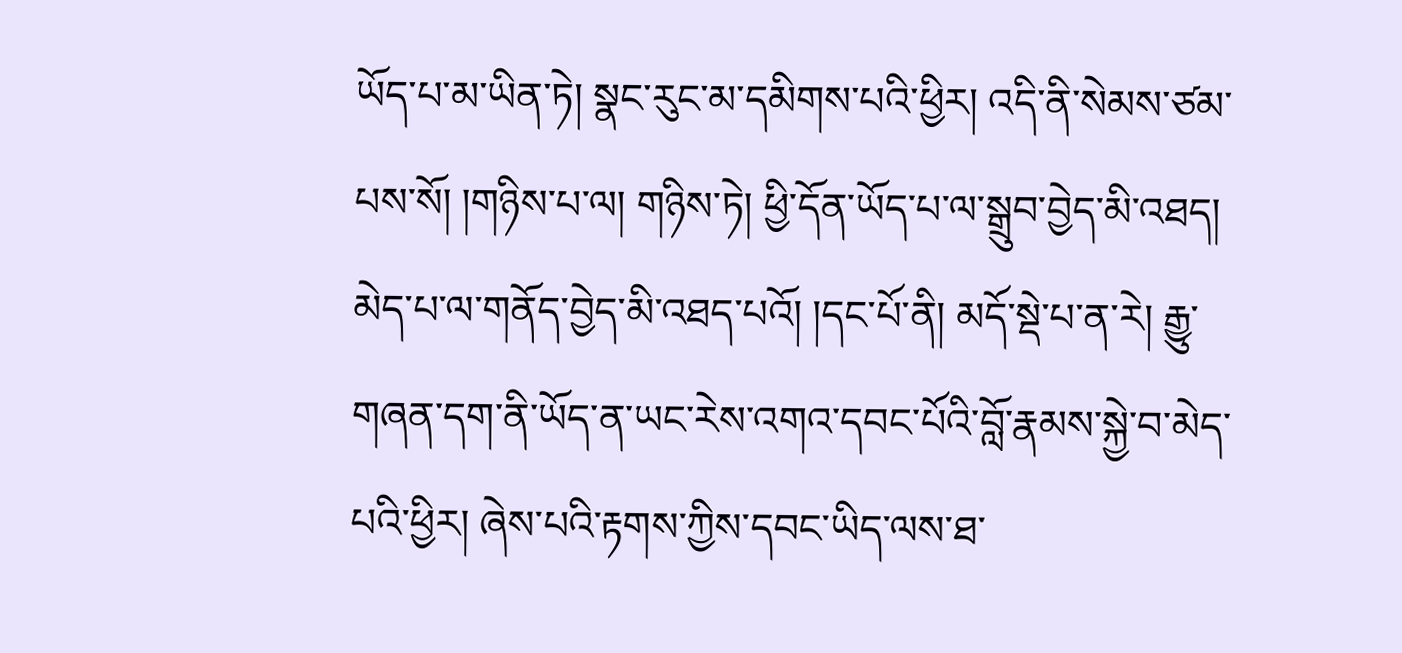ཡོད་པ་མ་ཡིན་ཏེ། སྣང་རུང་མ་དམིགས་པའི་ཕྱིར། འདི་ནི་སེམས་ཙམ་པས་སོ། །གཉིས་པ་ལ། གཉིས་ཏེ། ཕྱི་དོན་ཡོད་པ་ལ་སྒྲུབ་བྱེད་མི་འཐད། མེད་པ་ལ་གནོད་བྱེད་མི་འཐད་པའོ། །དང་པོ་ནི། མདོ་སྡེ་པ་ན་རེ། རྒྱུ་གཞན་དག་ནི་ཡོད་ན་ཡང་རེས་འགའ་དབང་པོའི་བློ་རྣམས་སྐྱེ་བ་མེད་པའི་ཕྱིར། ཞེས་པའི་རྟགས་ཀྱིས་དབང་ཡིད་ལས་ཐ་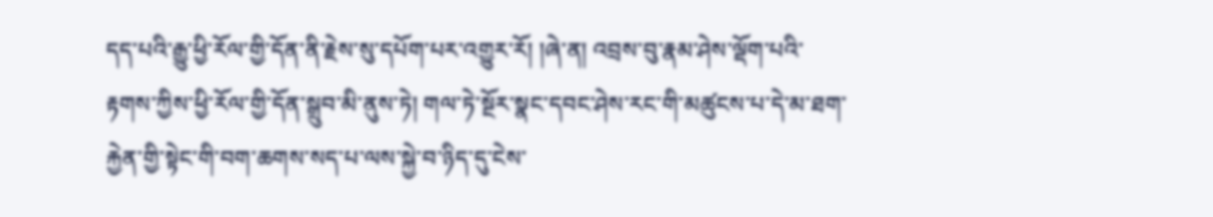དད་པའི་རྒྱུ་ཕྱི་རོལ་གྱི་དོན་ནི་རྗེས་སུ་དཔོག་པར་འགྱུར་རོ། །ཞེ་ན། འབྲས་བུ་རྣམ་ཤེས་ལྡོག་པའི་རྟགས་ཀྱིས་ཕྱི་རོལ་གྱི་དོན་སྒྲུབ་མི་ནུས་ཏེ། གལ་ཏེ་སྔོར་སྣང་དབང་ཤེས་རང་གི་མཚུངས་པ་དེ་མ་ཐག་རྐྱེན་གྱི་སྟེང་གི་བག་ཆགས་སད་པ་ལས་སྐྱེ་བ་ཉིད་དུ་ངེས་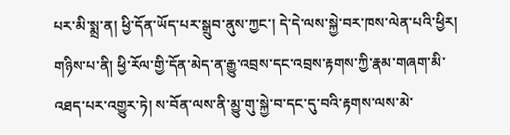པར་མི་སྨྲ་ན། ཕྱི་དོན་ཡོད་པར་སྒྲུབ་ནུས་ཀྱང་། དེ་དེ་ལས་སྐྱེ་བར་ཁས་ལེན་པའི་ཕྱིར། གཉིས་པ་ནི། ཕྱི་རོལ་གྱི་དོན་མེད་ན་རྒྱུ་འབྲས་དང་འབྲས་རྟགས་ཀྱི་རྣམ་གཞག་མི་འཐད་པར་འགྱུར་ཏེ། ས་བོན་ལས་ནི་མྱུ་གུ་སྐྱེ་བ་དང་དུ་བའི་རྟགས་ལས་མེ་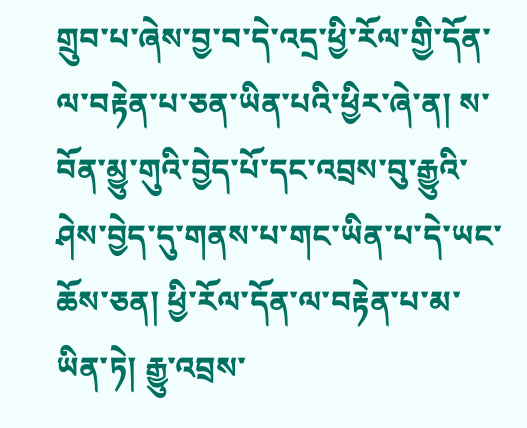གྲུབ་པ་ཞེས་བྱ་བ་དེ་འདྲ་ཕྱི་རོལ་གྱི་དོན་ལ་བརྟེན་པ་ཅན་ཡིན་པའི་ཕྱིར་ཞེ་ན། ས་བོན་མྱུ་གུའི་བྱེད་པོ་དང་འབྲས་བུ་རྒྱུའི་ཤེས་བྱེད་དུ་གནས་པ་གང་ཡིན་པ་དེ་ཡང་ཆོས་ཅན། ཕྱི་རོལ་དོན་ལ་བརྟེན་པ་མ་ཡིན་ཏེ། རྒྱུ་འབྲས་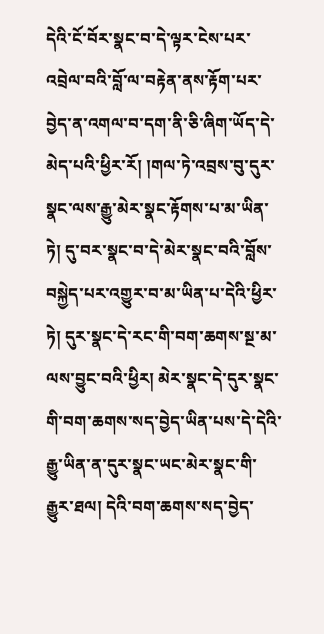དེའི་ངོ་བོར་སྣང་བ་དེ་ལྟར་ངེས་པར་འབྲེལ་བའི་བློ་ལ་བརྟེན་ནས་རྟོག་པར་བྱེད་ན་འགལ་བ་དག་ནི་ཅི་ཞིག་ཡོད་དེ་མེད་པའི་ཕྱིར་རོ། །གལ་ཏེ་འབྲས་བུ་དུར་སྣང་ལས་རྒྱུ་མེར་སྣང་རྟོགས་པ་མ་ཡིན་ཏེ། དུ་བར་སྣང་བ་དེ་མེར་སྣང་བའི་བློས་བསྐྱེད་པར་འགྱུར་བ་མ་ཡིན་པ་དེའི་ཕྱིར་ཏེ། དུར་སྣང་དེ་རང་གི་བག་ཆགས་སྔ་མ་ལས་བྱུང་བའི་ཕྱིར། མེར་སྣང་དེ་དུར་སྣང་གི་བག་ཆགས་སད་བྱེད་ཡིན་པས་དེ་དེའི་རྒྱུ་ཡིན་ན་དུར་སྣང་ཡང་མེར་སྣང་གི་རྒྱུར་ཐལ། དེའི་བག་ཆགས་སད་བྱེད་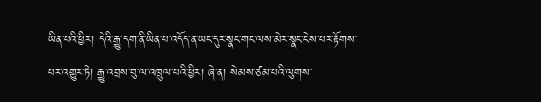ཡིན་པའི་ཕྱིར། དེའི་རྒྱུ་དག་ནི་ཡིན་པ་འདོད་ན་ཡང་དུར་སྣང་གང་ལས་མེར་སྣང་ངེས་པར་རྟོགས་པར་འགྱུར་ཏེ། རྒྱུ་འབྲས་བུ་ལ་འཁྲུལ་པའི་ཕྱིར། ཞེ་ན། སེམས་ཙམ་པའི་ལུགས་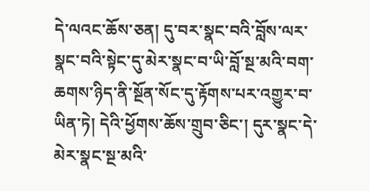དེ་ལའང་ཆོས་ཅན། དུ་བར་སྣང་བའི་བློས་ལར་སྣང་བའི་སྟེང་དུ་མེར་སྣང་བ་ཡི་བློ་སྔ་མའི་བག་ཆགས་ཉིད་ནི་སྔོན་སོང་དུ་རྟོགས་པར་འགྱུར་བ་ཡིན་ཏེ། དེའི་ཕྱོགས་ཆོས་གྲུབ་ཅིང་། དུར་སྣང་དེ་མེར་སྣང་སྔ་མའི་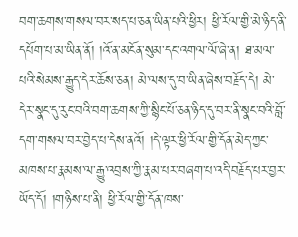བག་ཆགས་གསལ་བར་སད་པ་ཅན་ཡིན་པའི་ཕྱིར། ཕྱི་རོལ་གྱི་མེ་ཉིད་ནི་དཔོག་པ་མ་ཡིན་ནོ། །འོ་ན་མངོན་སུམ་དང་འགལ་ལོ་ཞེ་ན། ཐ་མལ་པའི་སེམས་རྒྱུད་དེར་ཆོས་ཅན། མེ་ལས་དུ་བ་ཡིན་ཞེས་བརྗོད་དེ། མེ་དེར་སྣང་དུ་རུང་བའི་བག་ཆགས་ཀྱི་སྙིང་པོ་ཅན་ཉིད་དུ་བར་ནི་སྣང་བའི་བློ་དག་གསལ་བར་བྱེད་པ་དེས་ནའོ། །དེ་ལྟར་ཕྱི་རོལ་གྱི་དོན་མེད་ཀྱང་མཁས་པ་རྣམས་ལ་རྒྱུ་འབྲས་ཀྱི་རྣམ་པར་བཞག་པ་འདི་བརྗོད་པར་བྱར་ཡོད་དོ། །གཉིས་པ་ནི། ཕྱི་རོལ་གྱི་དོན་ཁས་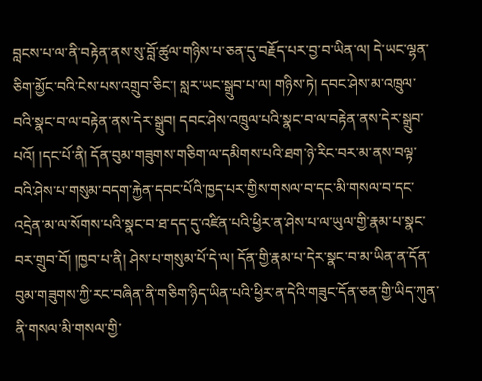བླངས་པ་ལ་ནི་བརྟེན་ནས་སུ་བློ་ཚུལ་གཉིས་པ་ཅན་དུ་བརྗོད་པར་བྱ་བ་ཡིན་ལ། དེ་ཡང་ལྷན་ཅིག་མྱོང་བའི་ངེས་པས་འགྲུབ་ཅིང་། སླར་ཡང་སྒྲུབ་པ་ལ། གཉིས་ཏེ། དབང་ཤེས་མ་འཁྲུལ་བའི་སྣང་བ་ལ་བརྟེན་ནས་དེར་སྒྲུབ། དབང་ཤེས་འཁྲུལ་པའི་སྣང་བ་ལ་བརྟེན་ནས་དེར་སྒྲུབ་པའོ། །དང་པོ་ནི། དོན་བུམ་གཟུགས་གཅིག་ལ་དམིགས་པའི་ཐག་ཉེ་རིང་བར་མ་ནས་བལྟ་བའི་ཤེས་པ་གསུམ་བདག་རྐྱེན་དབང་པོའི་ཁྱད་པར་གྱིས་གསལ་བ་དང་མི་གསལ་བ་དང་འདྲེན་མ་ལ་སོགས་པའི་སྣང་བ་ཐ་དད་དུ་འཛིན་པའི་ཕྱིར་ན་ཤེས་པ་ལ་ཡུལ་གྱི་རྣམ་པ་སྣང་བར་གྲུབ་བོ། །ཁྱབ་པ་ནི། ཤེས་པ་གསུམ་པོ་དེ་ལ། དོན་གྱི་རྣམ་པ་དེར་སྣང་བ་མ་ཡིན་ན་དོན་བུམ་གཟུགས་ཀྱི་རང་བཞིན་ནི་གཅིག་ཉིད་ཡིན་པའི་ཕྱིར་ན་དེའི་གཟུང་དོན་ཅན་གྱི་ཡིད་ཀུན་ནི་གསལ་མི་གསལ་གྱི་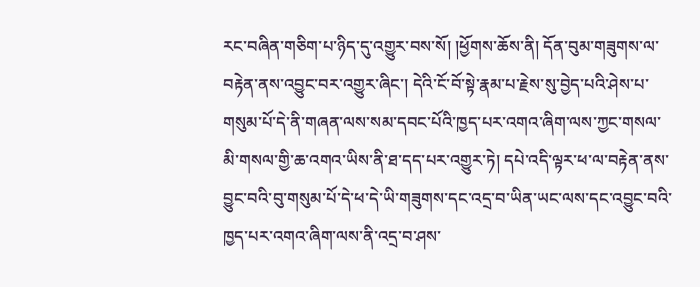རང་བཞིན་གཅིག་པ་ཉིད་དུ་འགྱུར་བས་སོ། །ཕྱོགས་ཆོས་ནི། དོན་བུམ་གཟུགས་ལ་བརྟེན་ནས་འབྱུང་བར་འགྱུར་ཞིང་། དེའི་ངོ་བོ་སྟེ་རྣམ་པ་རྗེས་སུ་བྱེད་པའི་ཤེས་པ་གསུམ་པོ་དེ་ནི་གཞན་ལས་སམ་དབང་པོའི་ཁྱད་པར་འགའ་ཞིག་ལས་ཀྱང་གསལ་མི་གསལ་གྱི་ཆ་འགའ་ཡིས་ནི་ཐ་དད་པར་འགྱུར་ཏེ། དཔེ་འདི་ལྟར་ཕ་ལ་བརྟེན་ནས་བྱུང་བའི་བུ་གསུམ་པོ་དེ་ཕ་དེ་ཡི་གཟུགས་དང་འདྲ་བ་ཡིན་ཡང་ལས་དང་འབྱུང་བའི་ཁྱད་པར་འགའ་ཞིག་ལས་ནི་འདྲ་བ་ཤས་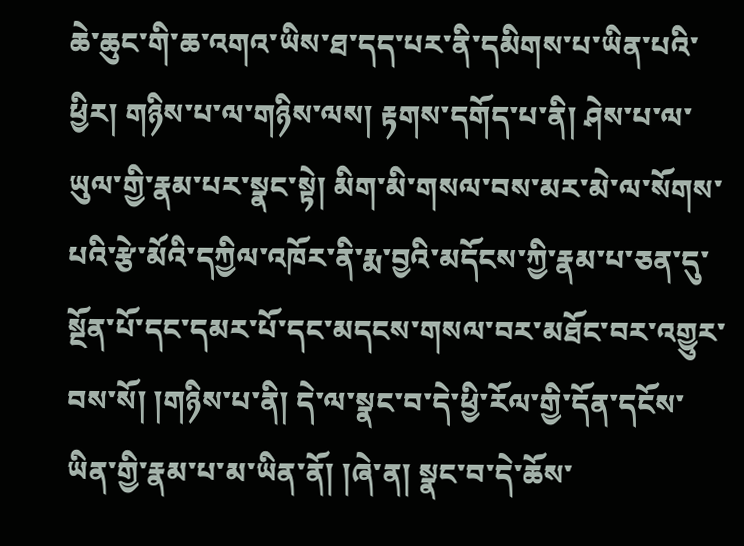ཆེ་ཆུང་གི་ཆ་འགའ་ཡིས་ཐ་དད་པར་ནི་དམིགས་པ་ཡིན་པའི་ཕྱིར། གཉིས་པ་ལ་གཉིས་ལས། རྟགས་དགོད་པ་ནི། ཤེས་པ་ལ་ཡུལ་གྱི་རྣམ་པར་སྣང་སྟེ། མིག་མི་གསལ་བས་མར་མེ་ལ་སོགས་པའི་རྩེ་མོའི་དཀྱིལ་འཁོར་ནི་རྨ་བྱའི་མདོངས་ཀྱི་རྣམ་པ་ཅན་དུ་སྔོན་པོ་དང་དམར་པོ་དང་མདངས་གསལ་བར་མཐོང་བར་འགྱུར་བས་སོ། །གཉིས་པ་ནི། དེ་ལ་སྣང་བ་དེ་ཕྱི་རོལ་གྱི་དོན་དངོས་ཡིན་གྱི་རྣམ་པ་མ་ཡིན་ནོ། །ཞེ་ན། སྣང་བ་དེ་ཆོས་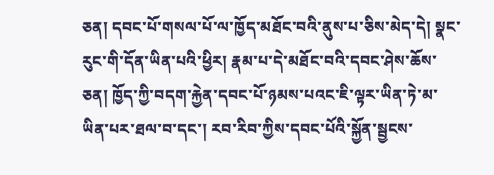ཅན། དབང་པོ་གསལ་པོ་ལ་ཁྱོད་མཐོང་བའི་ནུས་པ་ཅིས་མེད་དེ། སྣང་རུང་གི་དོན་ཡིན་པའི་ཕྱིར། རྣམ་པ་དེ་མཐོང་བའི་དབང་ཤེས་ཆོས་ཅན། ཁྱོད་ཀྱི་བདག་རྐྱེན་དབང་པོ་ཉམས་པའང་ཇི་ལྟར་ཡིན་ཏེ་མ་ཡིན་པར་ཐལ་བ་དང་། རབ་རིབ་ཀྱིས་དབང་པོའི་སྐྱོན་སྦྱངས་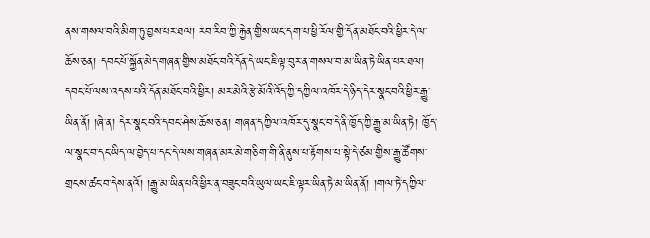ནས་གསལ་བའི་མིག་ཏུ་བྱས་པར་ཐལ། རབ་རིབ་ཀྱི་རྐྱེན་གྱིས་ཡང་དག་པ་ཕྱི་རོལ་གྱི་དོན་མཐོང་བའི་ཕྱིར་དེ་ལ་ཆོས་ཅན། དབང་པོ་སྐྱོན་མེད་གཞན་གྱིས་མཐོང་བའི་དོན་དེ་ཡང་ཇི་ལྟ་བུར་ན་གསལ་བ་མ་ཡིན་ཏེ་ཡིན་པར་ཐལ། དབང་པོ་ལས་འདས་པའི་དོན་མཐོང་བའི་ཕྱིར། མར་མེའི་རྩེ་མོའི་འོད་ཀྱི་དཀྱིལ་འཁོར་དེ་ཉིད་དེར་སྣང་བའི་ཕྱིར་རྒྱུ་ཡིན་ནོ། །ཞེ་ན། དེར་སྣང་བའི་དབང་ཤེས་ཆོས་ཅན། གཞན་དཀྱིལ་འཁོར་དུ་སྣང་བ་དེ་ནི་ཁྱོད་ཀྱི་རྒྱུ་མ་ཡིན་ཏེ། ཁྱོད་ལ་སྣང་བ་དང་ཡིད་ལ་བྱེད་པ་དང་དེ་ལས་གཞན་མར་མེ་གཅིག་གི་ནི་ནུས་པ་རྟོགས་པ་སྟེ་དེ་ཙམ་གྱིས་རྒྱུ་ཚོགས་གྲངས་ཚང་བ་དེས་ནའོ། །རྒྱུ་མ་ཡིན་པའི་ཕྱིར་ན་བཟུང་བའི་ཡུལ་ཡང་ཇི་ལྟར་ཡིན་ཏེ་མ་ཡིན་ནོ། །གལ་ཏེ་དཀྱིལ་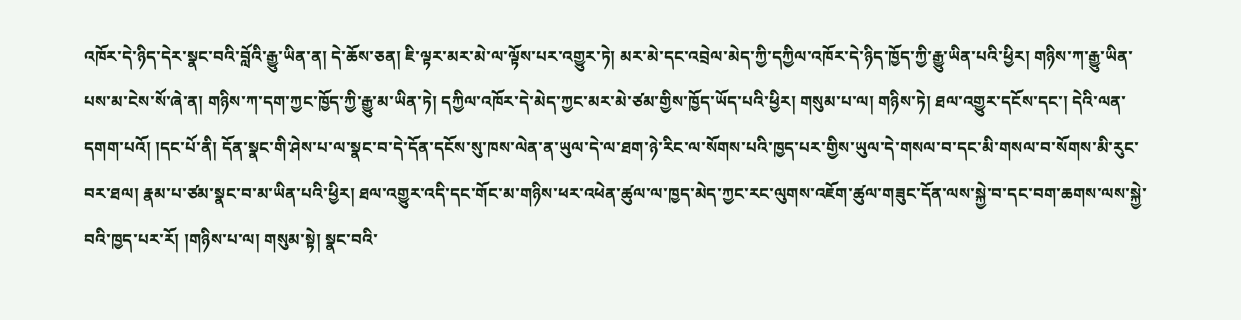འཁོར་དེ་ཉིད་དེར་སྣང་བའི་བློའི་རྒྱུ་ཡིན་ན། དེ་ཆོས་ཅན། ཇི་ལྟར་མར་མེ་ལ་ལྟོས་པར་འགྱུར་ཏེ། མར་མེ་དང་འབྲེལ་མེད་ཀྱི་དཀྱིལ་འཁོར་དེ་ཉིད་ཁྱོད་ཀྱི་རྒྱུ་ཡིན་པའི་ཕྱིར། གཉིས་ཀ་རྒྱུ་ཡིན་པས་མ་ངེས་སོ་ཞེ་ན། གཉིས་ཀ་དག་ཀྱང་ཁྱོད་ཀྱི་རྒྱུ་མ་ཡིན་ཏེ། དཀྱིལ་འཁོར་དེ་མེད་ཀྱང་མར་མེ་ཙམ་གྱིས་ཁྱོད་ཡོད་པའི་ཕྱིར། གསུམ་པ་ལ། གཉིས་ཏེ། ཐལ་འགྱུར་དངོས་དང་། དེའི་ལན་དགག་པའོ། །དང་པོ་ནི། དོན་སྣང་གི་ཤེས་པ་ལ་སྣང་བ་དེ་དོན་དངོས་སུ་ཁས་ལེན་ན་ཡུལ་དེ་ལ་ཐག་ཉེ་རིང་ལ་སོགས་པའི་ཁྱད་པར་གྱིས་ཡུལ་དེ་གསལ་བ་དང་མི་གསལ་བ་སོགས་མི་རུང་བར་ཐལ། རྣམ་པ་ཙམ་སྣང་བ་མ་ཡིན་པའི་ཕྱིར། ཐལ་འགྱུར་འདི་དང་གོང་མ་གཉིས་ཕར་འཕེན་ཚུལ་ལ་ཁྱད་མེད་ཀྱང་རང་ལུགས་འཇོག་ཚུལ་གཟུང་དོན་ལས་སྐྱེ་བ་དང་བག་ཆགས་ལས་སྐྱེ་བའི་ཁྱད་པར་རོ། །གཉིས་པ་ལ། གསུམ་སྟེ། སྣང་བའི་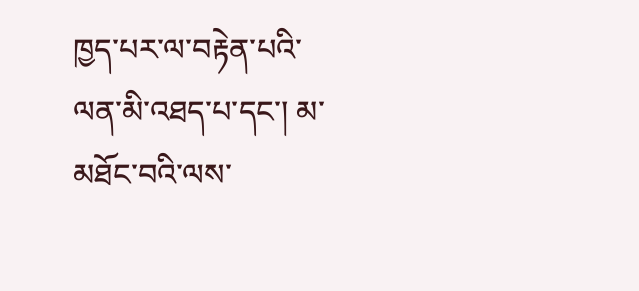ཁྱད་པར་ལ་བརྟེན་པའི་ལན་མི་འཐད་པ་དང་། མ་མཐོང་བའི་ལས་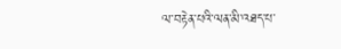ལ་བརྟེན་པའི་ལན་མི་འཐད་པ་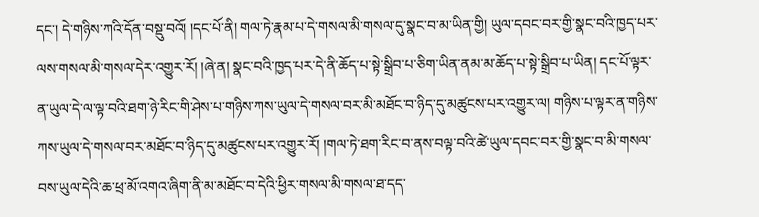དང་། དེ་གཉིས་ཀའི་དོན་བསྡུ་བའོ། །དང་པོ་ནི། གལ་ཏེ་རྣམ་པ་དེ་གསལ་མི་གསལ་དུ་སྣང་བ་མ་ཡིན་གྱི། ཡུལ་དབང་བར་གྱི་སྣང་བའི་ཁྱད་པར་ལས་གསལ་མི་གསལ་དེར་འགྱུར་རོ། །ཞེ་ན། སྣང་བའི་ཁྱད་པར་དེ་ནི་ཆོད་པ་སྟེ་སྒྲིབ་པ་ཅིག་ཡིན་ནམ་མ་ཆོད་པ་སྟེ་སྒྲིབ་པ་ཡིན། དང་པོ་ལྟར་ན་ཡུལ་དེ་ལ་ལྟ་བའི་ཐག་ཉེ་རིང་གི་ཤེས་པ་གཉིས་ཀས་ཡུལ་དེ་གསལ་བར་མི་མཐོང་བ་ཉིད་དུ་མཚུངས་པར་འགྱུར་ལ། གཉིས་པ་ལྟར་ན་གཉིས་ཀས་ཡུལ་དེ་གསལ་བར་མཐོང་བ་ཉིད་དུ་མཚུངས་པར་འགྱུར་རོ། །གལ་ཏེ་ཐག་རིང་བ་ནས་བལྟ་བའི་ཚེ་ཡུལ་དབང་བར་གྱི་སྣང་བ་མི་གསལ་བས་ཡུལ་དེའི་ཆ་ཕྲ་མོ་འགའ་ཞིག་ནི་མ་མཐོང་བ་དེའི་ཕྱིར་གསལ་མི་གསལ་ཐ་དད་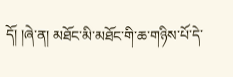དོ། །ཞེ་ན། མཐོང་མི་མཐོང་གི་ཆ་གཉིས་པོ་དེ་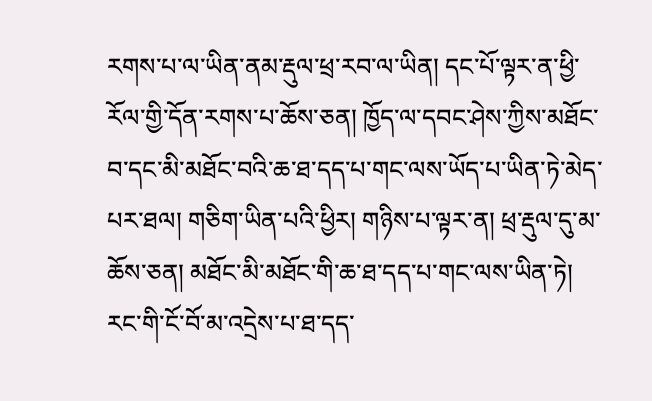རགས་པ་ལ་ཡིན་ནམ་རྡུལ་ཕྲ་རབ་ལ་ཡིན། དང་པོ་ལྟར་ན་ཕྱི་རོལ་གྱི་དོན་རགས་པ་ཆོས་ཅན། ཁྱོད་ལ་དབང་ཤེས་ཀྱིས་མཐོང་བ་དང་མི་མཐོང་བའི་ཆ་ཐ་དད་པ་གང་ལས་ཡོད་པ་ཡིན་ཏེ་མེད་པར་ཐལ། གཅིག་ཡིན་པའི་ཕྱིར། གཉིས་པ་ལྟར་ན། ཕྲ་རྡུལ་དུ་མ་ཆོས་ཅན། མཐོང་མི་མཐོང་གི་ཆ་ཐ་དད་པ་གང་ལས་ཡིན་ཏེ། རང་གི་ངོ་བོ་མ་འདྲེས་པ་ཐ་དད་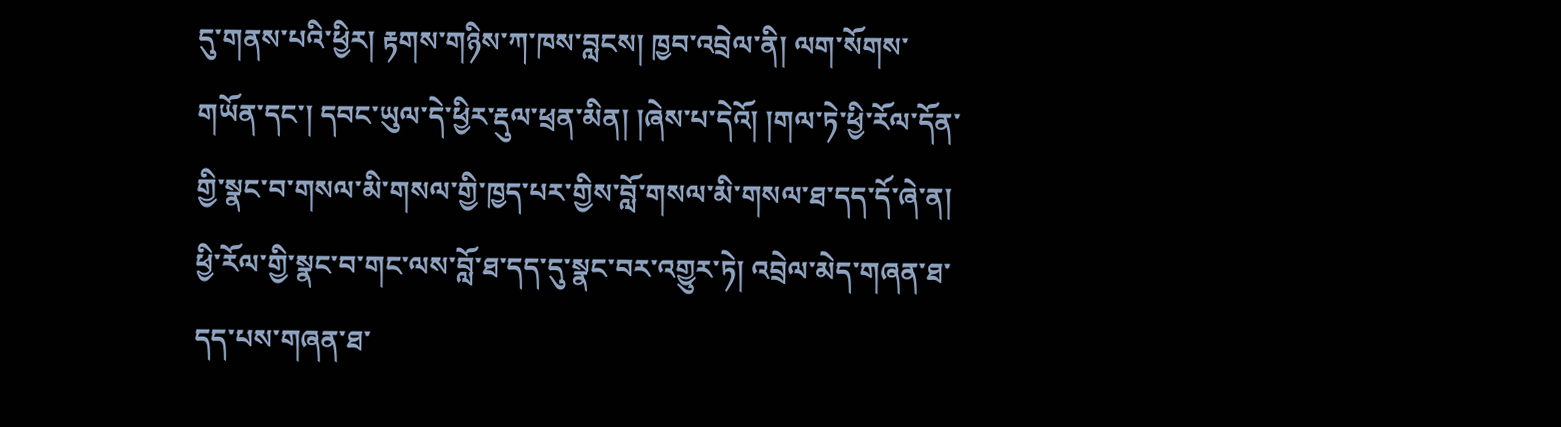དུ་གནས་པའི་ཕྱིར། རྟགས་གཉིས་ཀ་ཁས་བླངས། ཁྱབ་འབྲེལ་ནི། ལག་སོགས་གཡོན་དང་། དབང་ཡུལ་དེ་ཕྱིར་རྡུལ་ཕྲན་མིན། །ཞེས་པ་དེའོ། །གལ་ཏེ་ཕྱི་རོལ་དོན་གྱི་སྣང་བ་གསལ་མི་གསལ་གྱི་ཁྱད་པར་གྱིས་བློ་གསལ་མི་གསལ་ཐ་དད་དོ་ཞེ་ན། ཕྱི་རོལ་གྱི་སྣང་བ་གང་ལས་བློ་ཐ་དད་དུ་སྣང་བར་འགྱུར་ཏེ། འབྲེལ་མེད་གཞན་ཐ་དད་པས་གཞན་ཐ་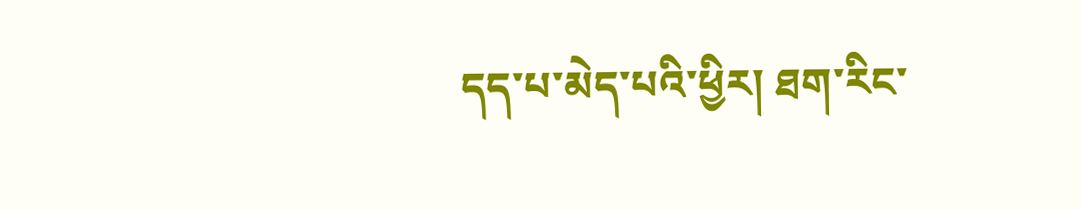དད་པ་མེད་པའི་ཕྱིར། ཐག་རིང་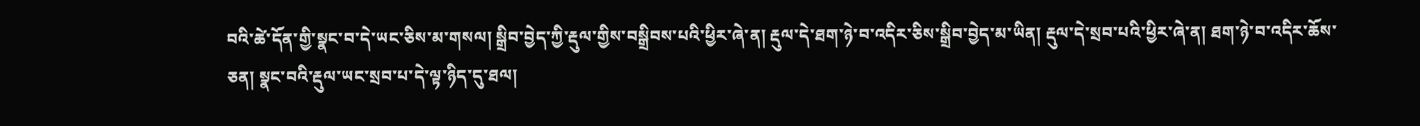བའི་ཚེ་དོན་གྱི་སྣང་བ་དེ་ཡང་ཅིས་མ་གསལ། སྒྲིབ་བྱེད་ཀྱི་རྡུལ་གྱིས་བསྒྲིབས་པའི་ཕྱིར་ཞེ་ན། རྡུལ་དེ་ཐག་ཉེ་བ་འདིར་ཅིས་སྒྲིབ་བྱེད་མ་ཡིན། རྡུལ་དེ་སྲབ་པའི་ཕྱིར་ཞེ་ན། ཐག་ཉེ་བ་འདིར་ཆོས་ཅན། སྣང་བའི་རྡུལ་ཡང་སྲབ་པ་དེ་ལྟ་ཉིད་དུ་ཐལ།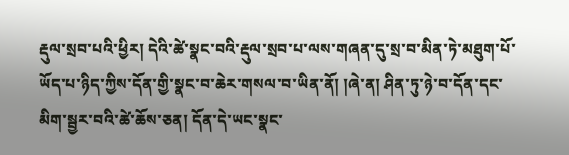རྡུལ་སྲབ་པའི་ཕྱིར། དེའི་ཚེ་སྣང་བའི་རྡུལ་སྲབ་པ་ལས་གཞན་དུ་སྲ་བ་མིན་ཏེ་མཐུག་པོ་ཡོད་པ་ཉིད་ཀྱིས་དོན་གྱི་སྣང་བ་ཆེར་གསལ་བ་ཡིན་ནོ། །ཞེ་ན། ཤིན་ཏུ་ཉེ་བ་དོན་དང་མིག་སྦྱར་བའི་ཚེ་ཆོས་ཅན། དོན་དེ་ཡང་སྣང་